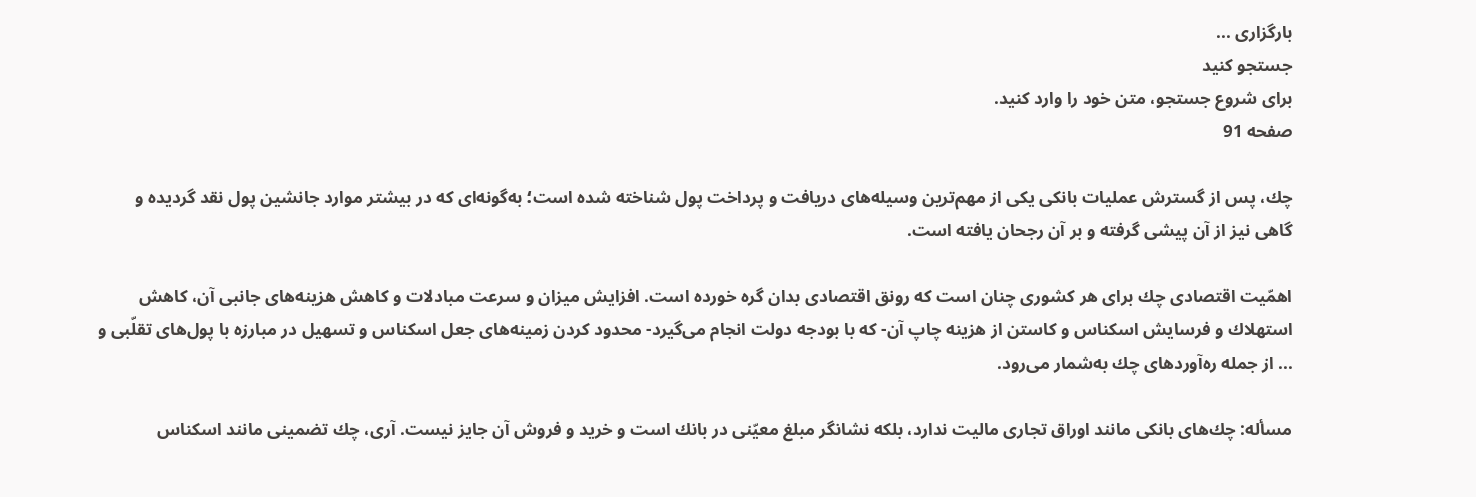بارگزاری ...
جستجو کنید
برای شروع جستجو، متن خود را وارد کنید.
صفحه 91

چك، پس از گسترش عمليات بانكى يكى از مهم‌ترين وسيله‌هاى دريافت و پرداخت پول شناخته شده است؛ به‌گونه‌اى كه در بيشتر موارد جانشين پول نقد گرديده و گاهى نيز از آن پيشى گرفته و بر آن رجحان يافته است.

اهمّيت اقتصادى چك براى هر كشورى چنان است كه رونق اقتصادى بدان گره خورده است. افزايش ميزان و سرعت مبادلات و كاهش هزينه‌هاى جانبى آن، كاهش استهلاك و فرسايش اسكناس و كاستن از هزينه چاپ آن- كه با بودجه دولت انجام مى‌گيرد- محدود كردن زمينه‌هاى جعل اسكناس و تسهيل در مبارزه با پول‌هاى تقلّبى و ... از جمله ره‌آوردهاى چك به‌شمار مى‌رود.

مسأله: چك‌هاى بانكى مانند اوراق تجارى ماليت ندارد، بلكه نشانگر مبلغ معيّنى در بانك است و خريد و فروش آن جايز نيست. آرى، چك تضمينى مانند اسكناس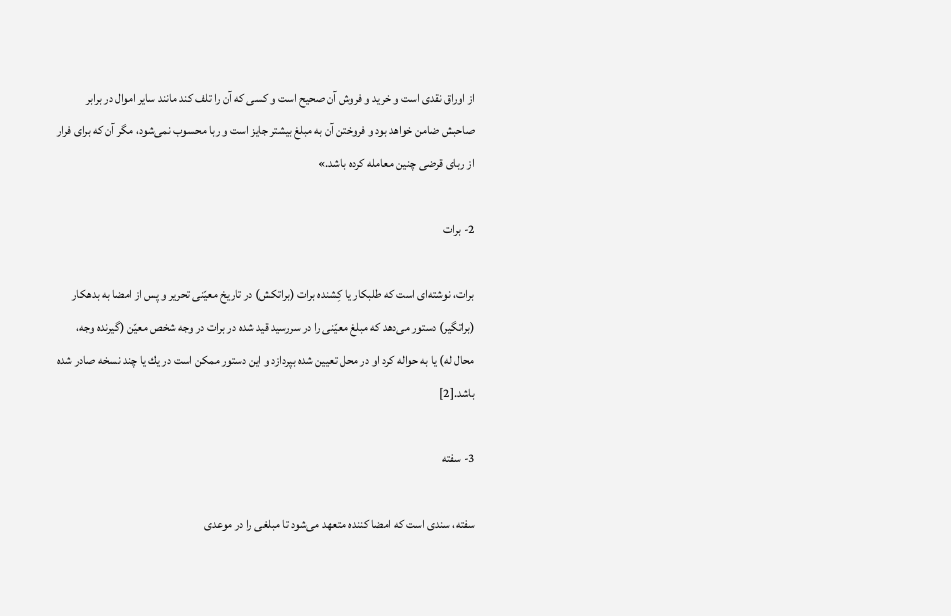از اوراق نقدى است و خريد و فروش آن صحيح است و كسى كه آن را تلف كند مانند ساير اموال در برابر صاحبش ضامن خواهد بود و فروختن آن به مبلغ بيشتر جايز است و ربا محسوب نمى‌شود، مگر آن كه براى فرار از رباى قرضى چنين معامله كرده باشد.»

2- برات‌

برات، نوشته‌اى است كه طلبكار يا كِشنده برات (براتكش) در تاريخ معيّنى تحرير و پس از امضا به بدهكار (براتگير) دستور مى‌دهد كه مبلغ معيّنى را در سررسيد قيد شده در برات در وجه شخص معيّن (گيرنده وجه، محال له) يا به حواله كرد او در محل تعيين شده بپردازد و اين دستور ممكن است در يك يا چند نسخه صادر شده باشد.[2]

3- سفته‌

سفته، سندى است كه امضا كننده متعهد مى‌شود تا مبلغى را در موعدى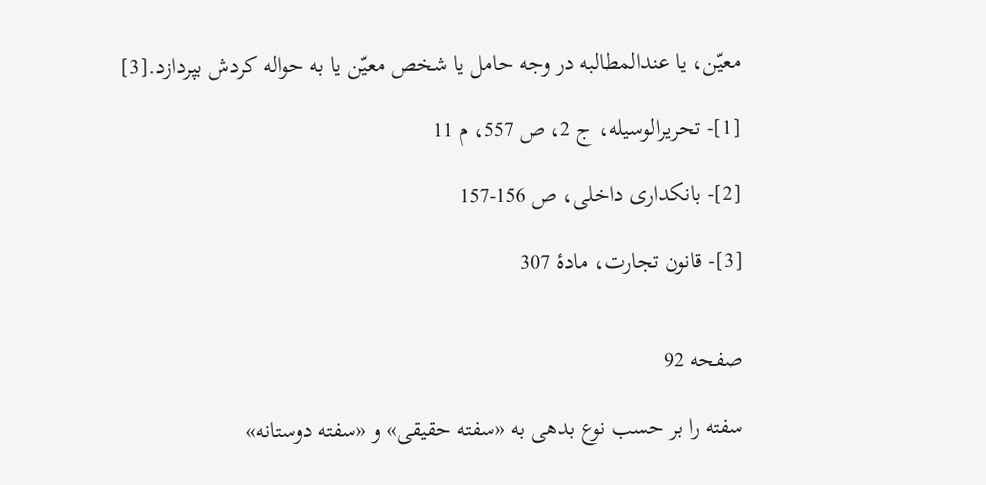معيّن، يا عندالمطالبه در وجه حامل يا شخص معيّن يا به حواله كردش بپردازد.[3]

[1]- تحريرالوسيله، ج 2، ص 557، م 11

[2]- بانكدارى داخلى، ص 156-157

[3]- قانون تجارت، مادۀ 307


صفحه 92

سفته را بر حسب نوع بدهى به «سفته حقيقى» و «سفته دوستانه»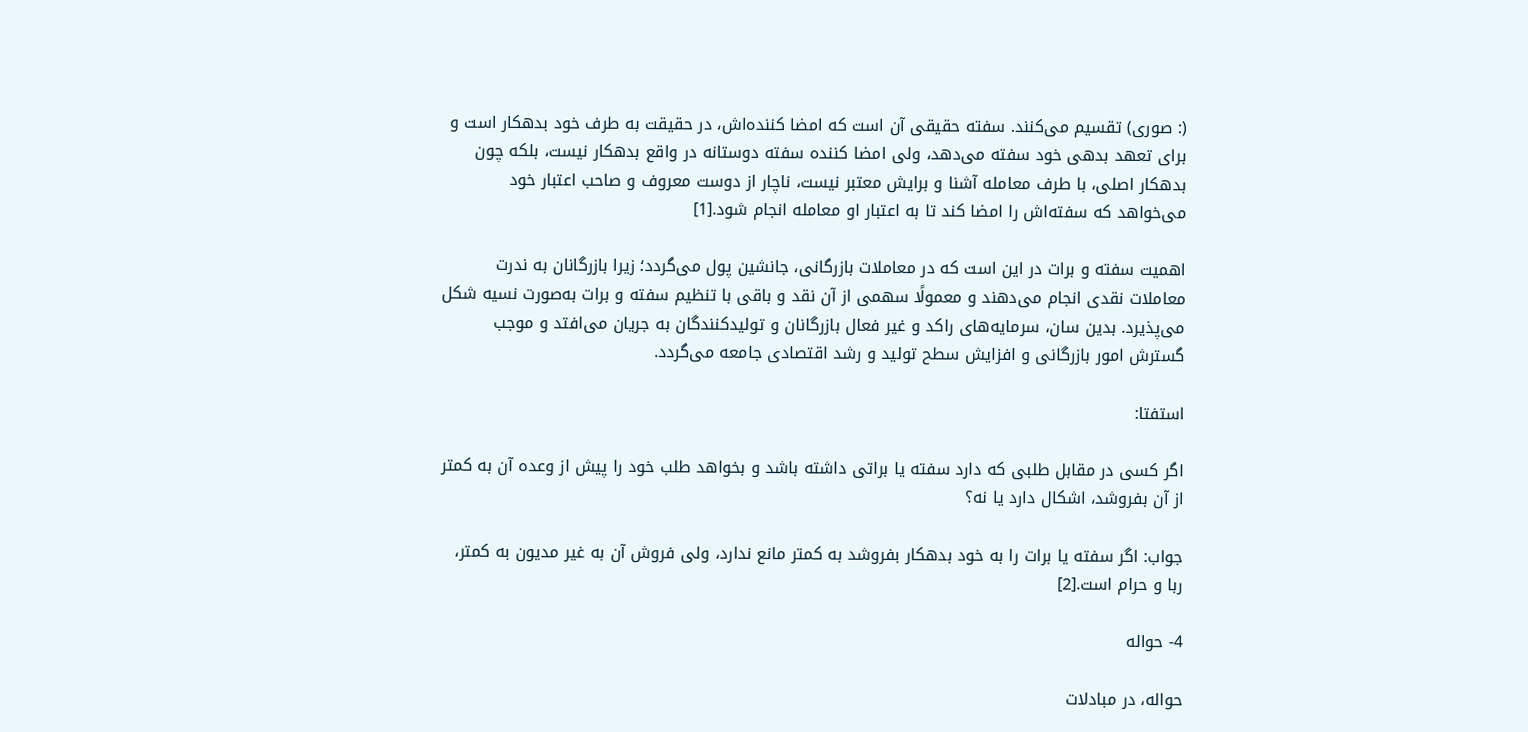(: صورى) تقسيم مى‌كنند. سفته حقيقى آن است كه امضا كننده‌اش، در حقيقت به طرف خود بدهكار است و براى تعهد بدهى خود سفته مى‌دهد، ولى امضا كننده سفته دوستانه در واقع بدهكار نيست، بلكه چون بدهكار اصلى، با طرف معامله آشنا و برايش معتبر نيست، ناچار از دوست معروف و صاحب اعتبار خود مى‌خواهد كه سفته‌اش را امضا كند تا به اعتبار او معامله انجام شود.[1]

اهميت سفته و برات در اين است كه در معاملات بازرگانى، جانشين پول مى‌گردد؛ زيرا بازرگانان به ندرت معاملات نقدى انجام مى‌دهند و معمولًا سهمى از آن نقد و باقى با تنظيم سفته و برات به‌صورت نسيه شكل مى‌پذيرد. بدين سان، سرمايه‌هاى راكد و غير فعال بازرگانان و توليدكنندگان به جريان مى‌افتد و موجب گسترش امور بازرگانى و افزايش سطح توليد و رشد اقتصادى جامعه مى‌گردد.

استفتا:

اگر كسى در مقابل طلبى كه دارد سفته يا براتى داشته باشد و بخواهد طلب خود را پيش از وعده آن به كمتر از آن بفروشد، اشكال دارد يا نه؟

جواب: اگر سفته يا برات را به خود بدهكار بفروشد به كمتر مانع ندارد، ولى فروش آن به غير مديون به كمتر، ربا و حرام است.[2]

4- حواله‌

حواله، در مبادلات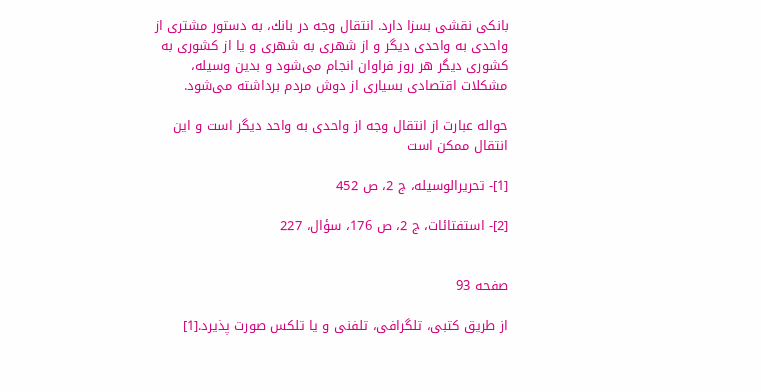بانكى نقشى بسزا دارد. انتقال وجه در بانك، به دستور مشترى از واحدى به واحدى ديگر و از شهرى به شهرى و يا از كشورى به كشورى ديگر هر روز فراوان انجام مى‌شود و بدين وسيله، مشكلات اقتصادى بسيارى از دوش مردم برداشته مى‌شود.

حواله عبارت از انتقال وجه از واحدى به واحد ديگر است و اين انتقال ممكن است‌

[1]- تحريرالوسيله، ج 2، ص 452

[2]- استفتائات، ج 2، ص 176، سؤال، 227


صفحه 93

از طريق كتبى، تلگرافى، تلفنى و يا تلكس صورت پذيرد.[1]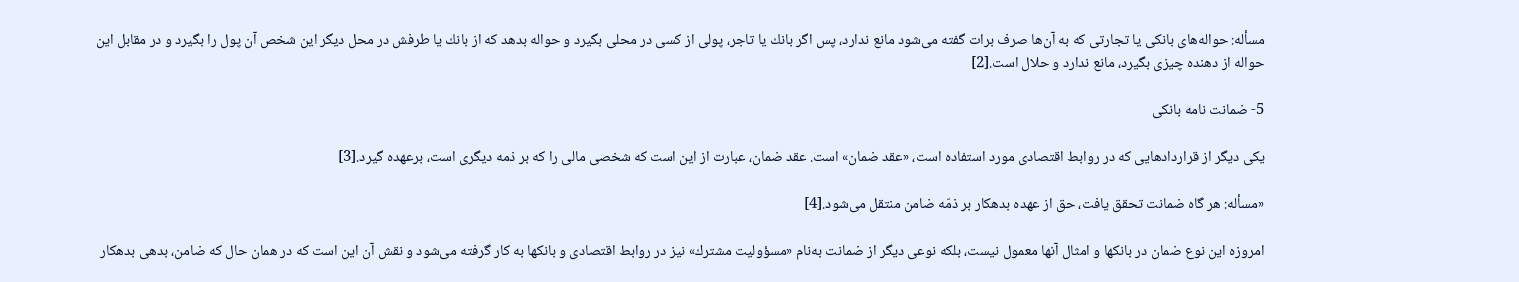مسأله: حواله‌هاى بانكى يا تجارتى كه به آن‌ها صرف برات گفته مى‌شود مانع ندارد، پس اگر بانك يا تاجر، پولى از كسى در محلى بگيرد و حواله بدهد كه از بانك يا طرفش در محل ديگر اين شخص آن پول را بگيرد و در مقابل اين حواله از دهنده چيزى بگيرد، مانع ندارد و حلال است.[2]

5- ضمانت نامه بانكى‌

يكى ديگر از قراردادهايى كه در روابط اقتصادى مورد استفاده است، «عقد ضمان» است. عقد ضمان، عبارت از اين است كه شخصى مالى را كه بر ذمه ديگرى است، برعهده گيرد.[3]

«مسأله: هر گاه ضمانت تحقق يافت، حق از عهده بدهكار بر ذمّه ضامن منتقل مى‌شود.[4]

امروزه اين نوع ضمان در بانكها و امثال آنها معمول نيست، بلكه نوعى ديگر از ضمانت به‌نام «مسؤوليت مشترك» نيز در روابط اقتصادى و بانكها به كار گرفته مى‌شود و نقش آن اين است كه در همان حال كه ضامن، بدهى بدهكار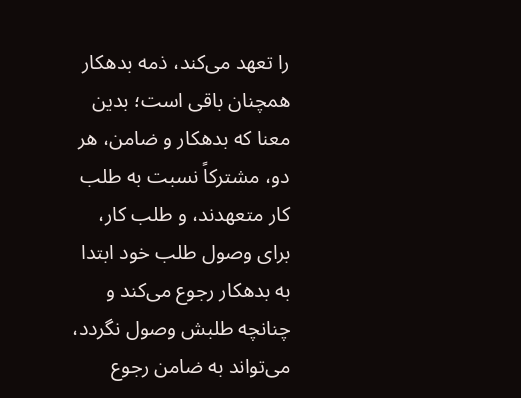را تعهد مى‌كند، ذمه بدهكار همچنان باقى است؛ بدين معنا كه بدهكار و ضامن، هر دو، مشتركاً نسبت به طلب كار متعهدند، و طلب كار، براى وصول طلب خود ابتدا به بدهكار رجوع مى‌كند و چنانچه طلبش وصول نگردد، مى‌تواند به ضامن رجوع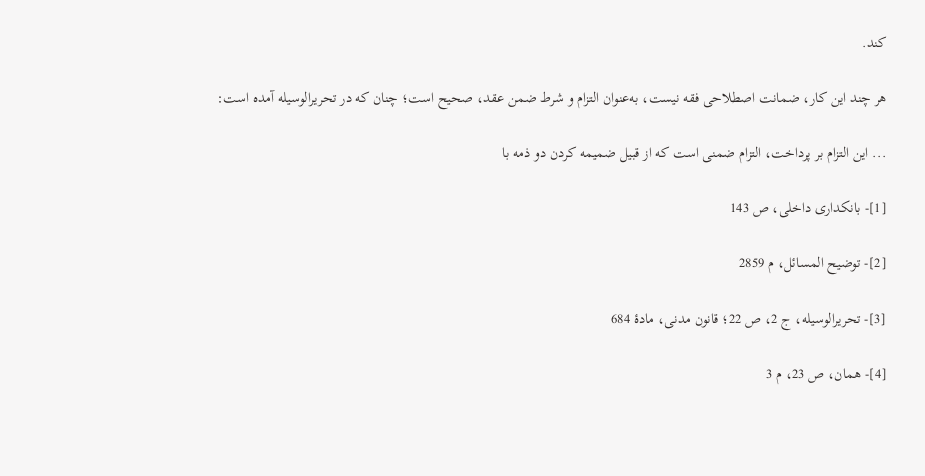كند.

هر چند اين كار، ضمانت اصطلاحى فقه نيست، به‌عنوان التزام و شرط ضمن عقد، صحيح است؛ چنان كه در تحريرالوسيله آمده است:

... اين التزام بر پرداخت، التزام ضمنى است كه از قبيل ضميمه كردن دو ذمه با

[1]- بانكدارى داخلى، ص 143

[2]- توضيح المسائل، م 2859

[3]- تحريرالوسيله، ج 2، ص 22؛ قانون مدنى، مادۀ 684

[4]- همان، ص 23، م 3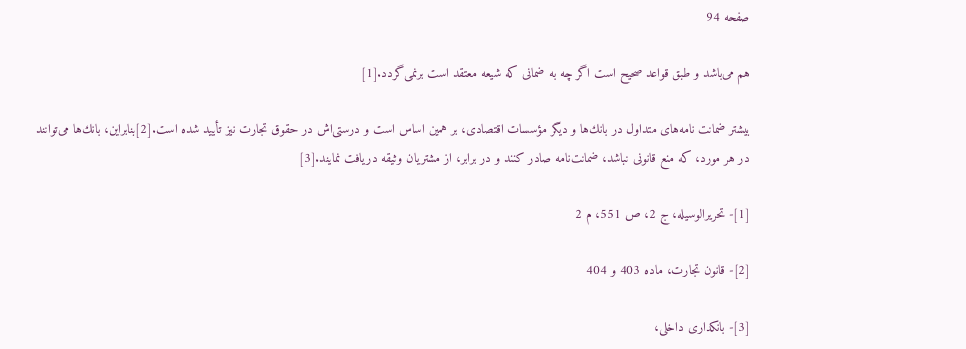صفحه 94

هم مى‌باشد و طبق قواعد صحيح است اگر چه به ضمانى كه شيعه معتقد است برنمى‌گردد.[1]

بيشتر ضمانت نامه‌هاى متداول در بانك‌ها و ديگر مؤسسات اقتصادى، بر همين اساس است و درستى‌اش در حقوق تجارت نيز تأييد شده است.[2]بنابراين، بانك‌ها مى‌توانند در هر مورد، كه منع قانونى نباشد، ضمانت‌نامه صادر كنند و در برابر، از مشتريان وثيقه دريافت نمايند.[3]

[1]- تحريرالوسيله، ج 2، ص 551، م 2

[2]- قانون تجارت، ماده 403 و 404

[3]- بانكدارى داخلى،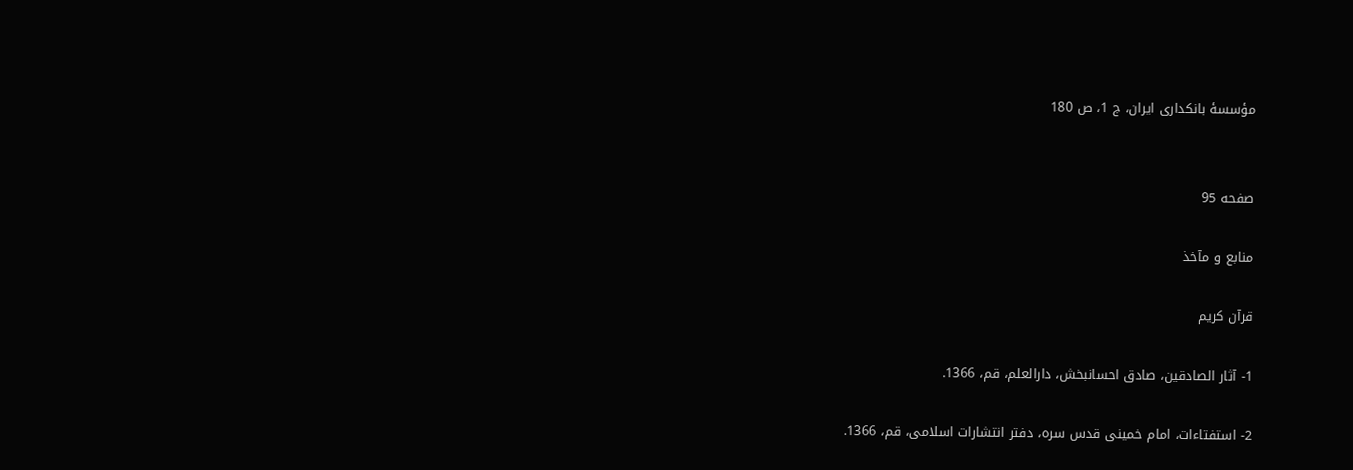مؤسسۀ بانكدارى ايران، ج 1، ص 180


صفحه 95

منابع و مآخذ

قرآن كريم‌

1- آثار الصادقين، صادق احسانبخش، دارالعلم، قم، 1366.

2- استفتاءات، امام خمينى قدس سره، دفتر انتشارات اسلامى، قم، 1366.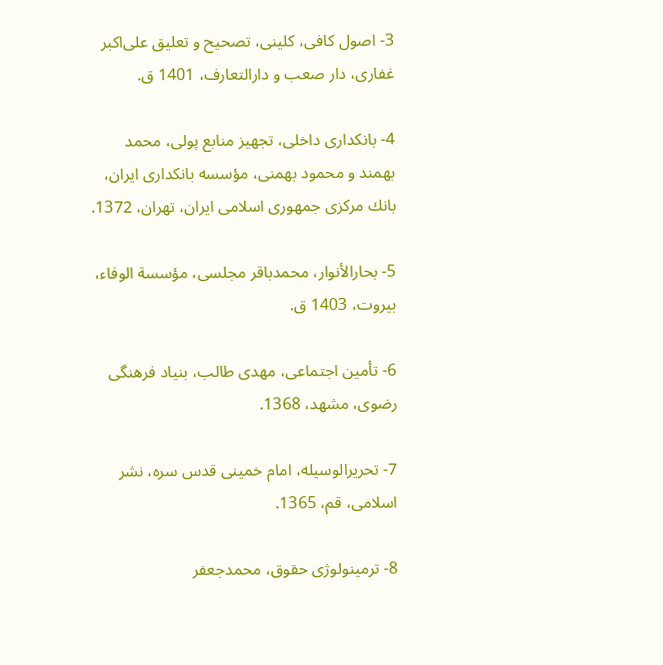3- اصول كافى، كلينى، تصحيح و تعليق على‌اكبر غفارى، دار صعب و دارالتعارف، 1401 ق.

4- بانكدارى داخلى، تجهيز منابع پولى، محمد بهمند و محمود بهمنى، مؤسسه بانكدارى ايران، بانك مركزى جمهورى اسلامى ايران، تهران، 1372.

5- بحارالأنوار، محمدباقر مجلسى، مؤسسة الوفاء، بيروت، 1403 ق.

6- تأمين اجتماعى، مهدى طالب، بنياد فرهنگى رضوى، مشهد، 1368.

7- تحريرالوسيله، امام خمينى قدس سره، نشر اسلامى، قم، 1365.

8- ترمينولوژى حقوق، محمدجعفر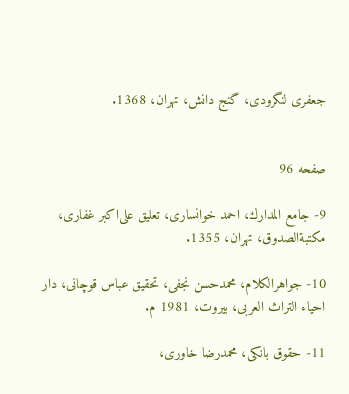جعفرى لنگرودى، گنج دانش، تهران، 1368.


صفحه 96

9- جامع المدارك، احمد خوانسارى، تعليق على‌اكبر غفارى، مكتبةالصدوق، تهران، 1355.

10- جواهرالكلام، محمدحسن نجفى، تحقيق عباس قوچانى، دار احياء التراث العربى، بيروت، 1981 م.

11- حقوق بانكى، محمدرضا خاورى،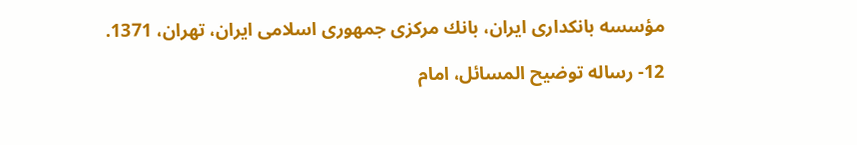مؤسسه بانكدارى ايران، بانك مركزى جمهورى اسلامى ايران، تهران، 1371.

12- رساله توضيح المسائل، امام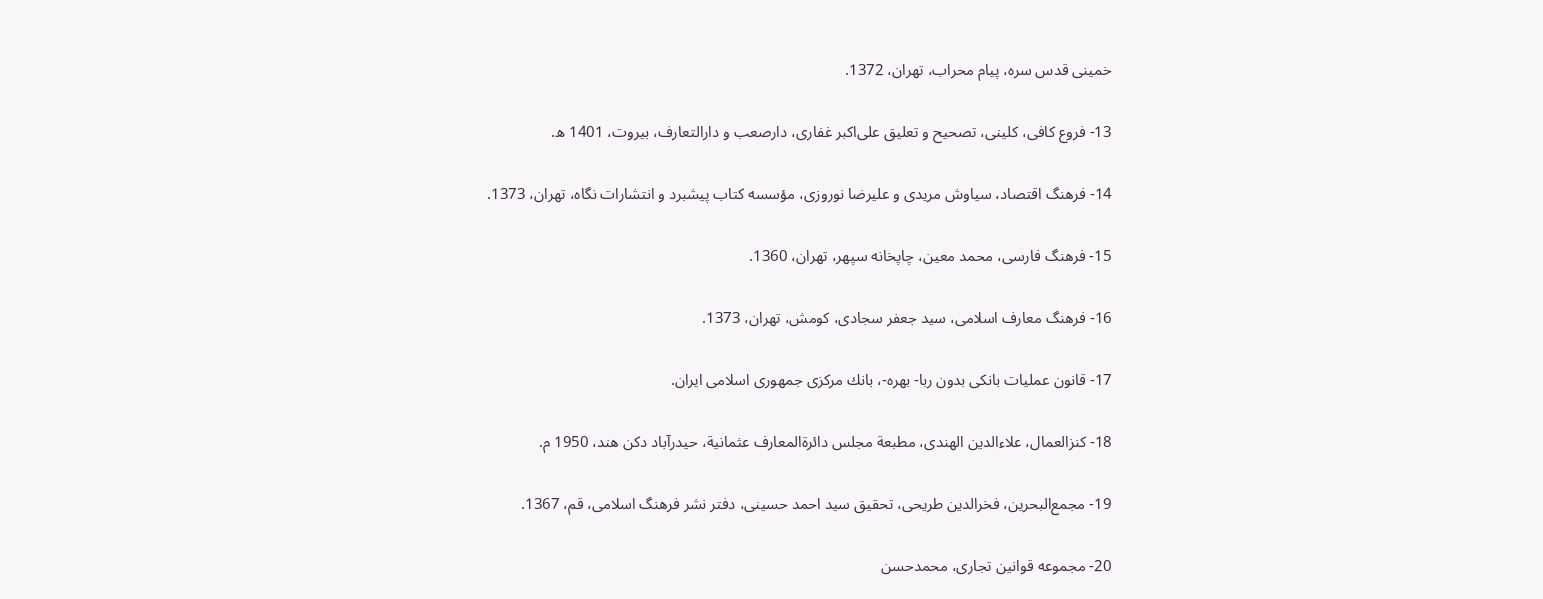خمينى قدس سره، پيام محراب، تهران، 1372.

13- فروع كافى، كلينى، تصحيح و تعليق على‌اكبر غفارى، دارصعب و دارالتعارف، بيروت، 1401 ه.

14- فرهنگ اقتصاد، سياوش مريدى و عليرضا نوروزى، مؤسسه كتاب پيشبرد و انتشارات نگاه، تهران، 1373.

15- فرهنگ فارسى، محمد معين، چاپخانه سپهر، تهران، 1360.

16- فرهنگ معارف اسلامى، سيد جعفر سجادى، كومش، تهران، 1373.

17- قانون عمليات بانكى بدون ربا- بهره-، بانك مركزى جمهورى اسلامى ايران.

18- كنزالعمال، علاءالدين الهندى، مطبعة مجلس دائرةالمعارف عثمانية، حيدرآباد دكن هند، 1950 م.

19- مجمع‌البحرين، فخرالدين طريحى، تحقيق سيد احمد حسينى، دفتر نشر فرهنگ اسلامى، قم، 1367.

20- مجموعه قوانين تجارى، محمدحسن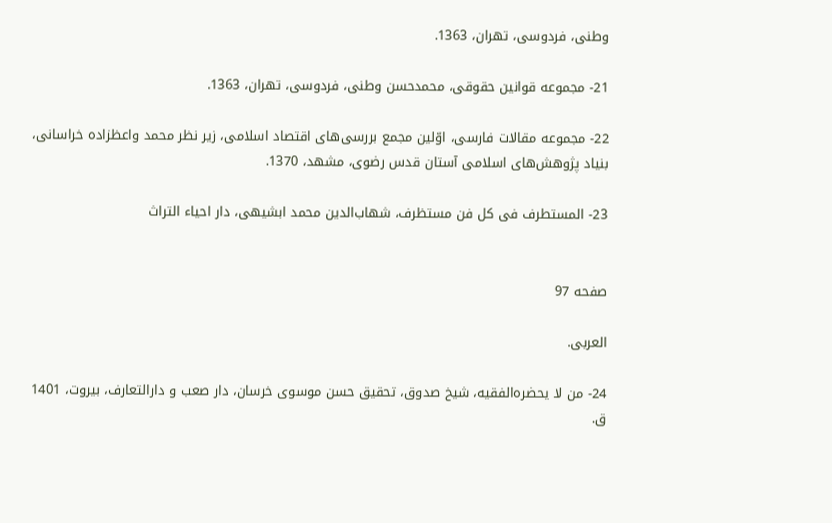وطنى، فردوسى، تهران، 1363.

21- مجموعه قوانين حقوقى، محمدحسن وطنى، فردوسى، تهران، 1363.

22- مجموعه مقالات فارسى، اوّلين مجمع بررسى‌هاى اقتصاد اسلامى، زير نظر محمد واعظزاده خراسانى، بنياد پژوهش‌هاى اسلامى آستان قدس رضوى، مشهد، 1370.

23- المستطرف فى كل فن مستظرف، شهاب‌الدين محمد ابشيهى، دار احياء التراث‌


صفحه 97

العربى.

24- من لا يحضره‌الفقيه، شيخ صدوق، تحقيق حسن موسوى خرسان، دار صعب و دارالتعارف، بيروت، 1401 ق.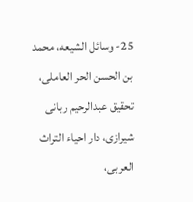25- وسائل الشيعه، محمد بن الحسن الحر العاملى، تحقيق عبدالرحيم ربانى شيرازى، دار احياء التراث العربى،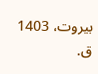بيروت، 1403 ق.